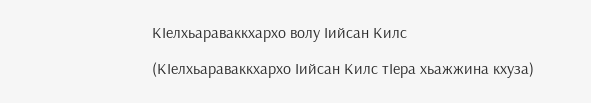КӀелхьараваккхархо волу Ӏийсан Килс

(КІелхьараваккхархо Iийсан Килс тӀера хьажжина кхуза)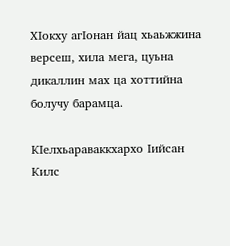ХӀокху агӀонан йац хьаьжжина версеш, хила мега, цуьна дикаллин мах ца хоттийна болучу барамца.

КӀелхьараваккхархо Ӏийсан Килс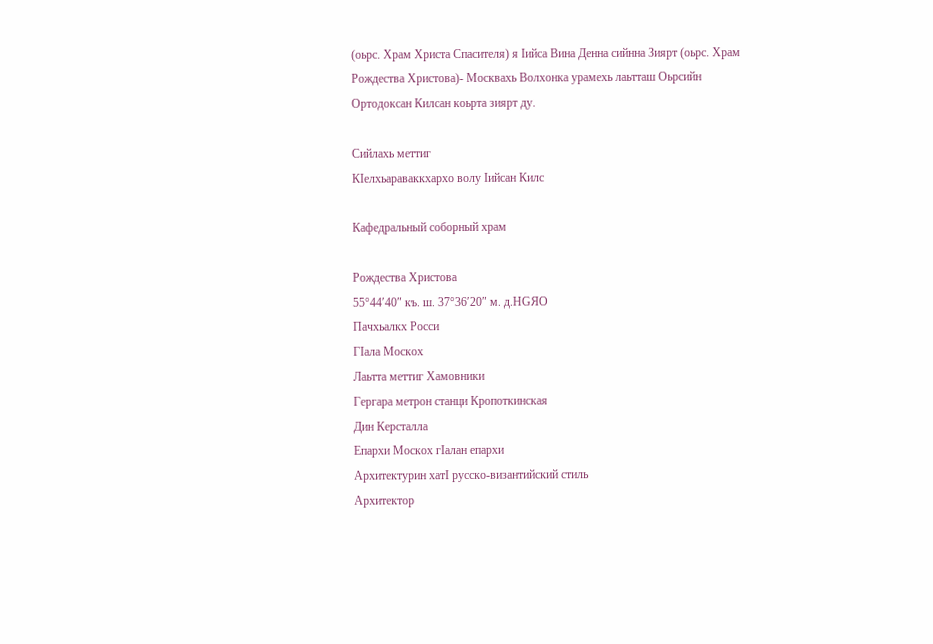(оьрс. Храм Христа Спасителя) я Ӏийса Вина Денна сийнна Зиярт (оьрс. Храм Рождества Христова)- Москвахь Волхонка урамехь лаьтташ Оьрсийн Ортодоксан Килсан коьрта зиярт ду.

Сийлахь меттиг
КӀелхьараваккхархо волу Ӏийсан Килс

Кафедральный соборный храм

Рождества Христова
55°44′40″ къ. ш. 37°36′20″ м. д.HGЯO
Пачхьалкх Росси
ГӀала Москох
Лаьтта меттиг Хамовники
Гергара метрон станци Кропоткинская
Дин Керсталла
Епархи Москох гӀалан епархи
Архитектурин хатӀ русско-византийский стиль
Архитектор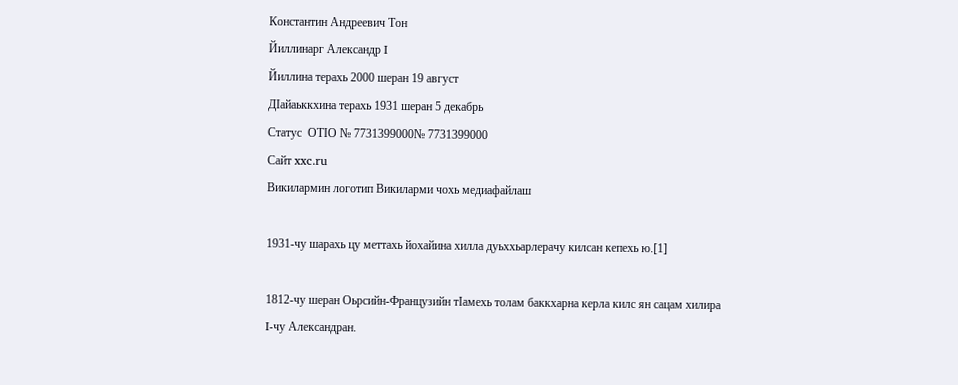Константин Андреевич Тон
Йиллинарг Александр I
Йиллина терахь 2000 шеран 19 август
ДӀайаьккхина терахь 1931 шеран 5 декабрь
Статус  ОТӀО № 7731399000№ 7731399000
Сайт xxc.ru
Викилармин логотип Викиларми чохь медиафайлаш

1931-чу шарахь цу меттахь йохайина хилла дуьххьарлерачу килсан кепехь ю.[1]

1812-чу шеран Оьрсийн-Французийн тӀамехь толам баккхарна керла килс ян сацам хилира I-чу Александран.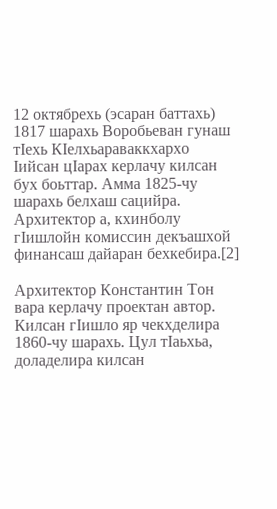12 октябрехь (эсаран баттахь) 1817 шарахь Воробьеван гунаш тӀехь КӀелхьараваккхархо Ӏийсан цӀарах керлачу килсан бух боьттар. Амма 1825-чу шарахь белхаш сацийра. Архитектор а, кхинболу гӀишлойн комиссин декъашхой финансаш дайаран бехкебира.[2]

Архитектор Константин Тон вара керлачу проектан автор. Килсан гӀишло яр чекхделира 1860-чу шарахь. Цул тӀаьхьа, доладелира килсан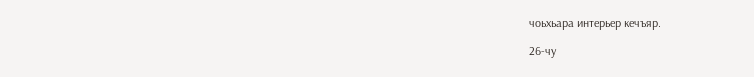чоьхьара интерьер кечъяр.

26-чу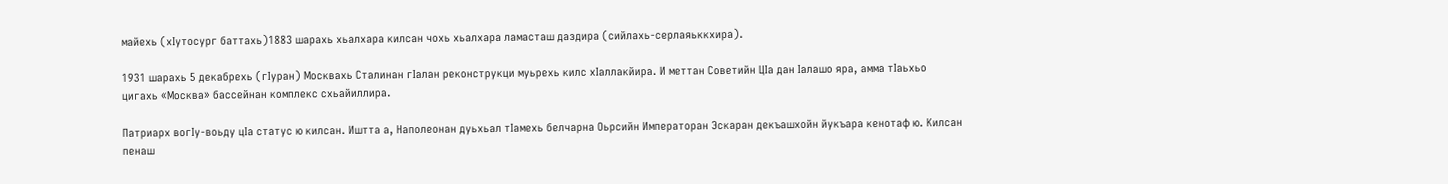майехь (хӀутосург баттахь)1883 шарахь хьалхара килсан чохь хьалхара ламасташ даздира (сийлахь-серлаяьккхира).

1931 шарахь 5 декабрехь (гӀуран) Москвахь Сталинан гӀалан реконструкци муьрехь килс хӀаллакйира. И меттан Советийн ЦӀа дан Ӏалашо яра, амма тӀаьхьо цигахь «Москва» бассейнан комплекс схьайиллира.

Патриарх вогӀу-воьду цӀа статус ю килсан. Иштта а, Наполеонан дуьхьал тӀамехь белчарна Оьрсийн Императоран Эскаран декъашхойн йукъара кенотаф ю. Килсан пенаш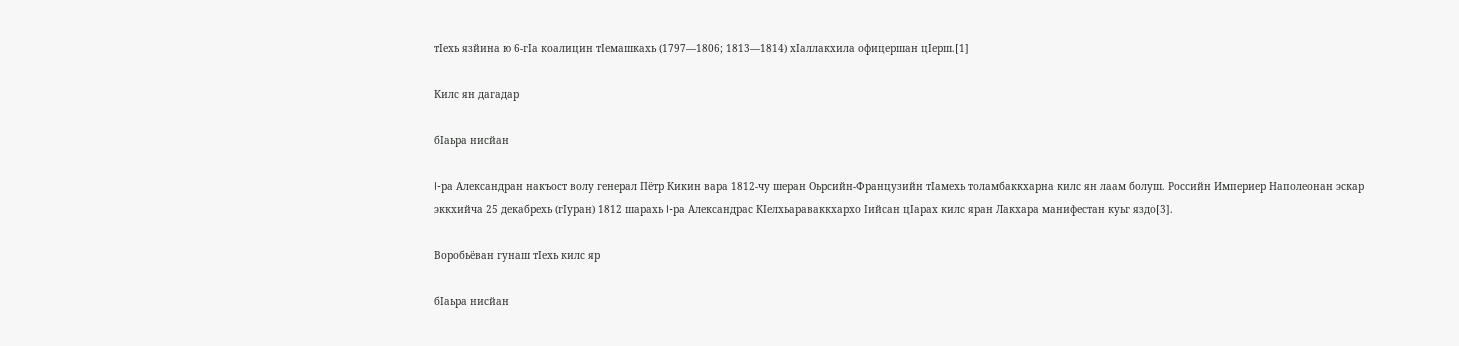тӀехь язйина ю 6-гӀа коалицин тӀемашкахь (1797—1806; 1813—1814) хӀаллакхила офицершан цӀерш.[1]

Килс ян дагадар

бӀаьра нисйан

I-ра Александран накъост волу генерал Пётр Кикин вара 1812-чу шеран Оьрсийн-Французийн тӀамехь толамбаккхарна килс ян лаам болуш. Российн Империер Наполеонан эскар эккхийча 25 декабрехь (гӀуран) 1812 шарахь I-ра Александрас КӀелхьараваккхархо Ӏийсан цӀарах килс яран Лакхара манифестан куьг яздо[3].

Воробьёван гунаш тӀехь килс яр

бӀаьра нисйан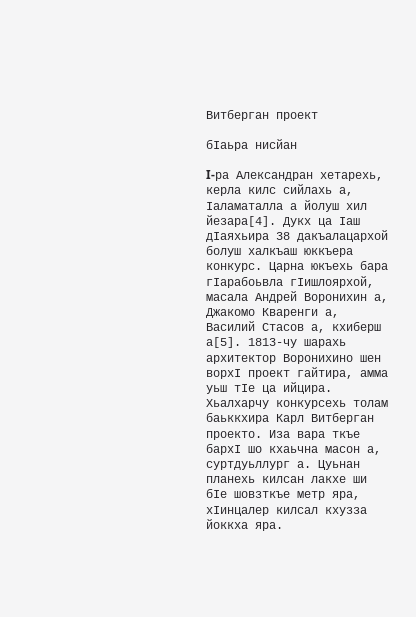Витберган проект

бӀаьра нисйан

I-ра Александран хетарехь, керла килс сийлахь а, Ӏаламаталла а йолуш хил йезара[4]. Дукх ца Ӏаш дӀаяхьира 38 дакъалацархой болуш халкъаш юккъера конкурс. Царна юкъехь бара гӀарабоьвла гӀишлоярхой, масала Андрей Воронихин а, Джакомо Кваренги а, Василий Стасов а, кхиберш а[5]. 1813-чу шарахь архитектор Воронихино шен ворхӀ проект гайтира, амма уьш тӀе ца ийцира. Хьалхарчу конкурсехь толам баьккхира Карл Витберган проекто. Иза вара ткъе бархӀ шо кхаьчна масон а, суртдуьллург а. Цуьнан планехь килсан лакхе ши бӀе шовзткъе метр яра, хӀинцалер килсал кхузза йоккха яра.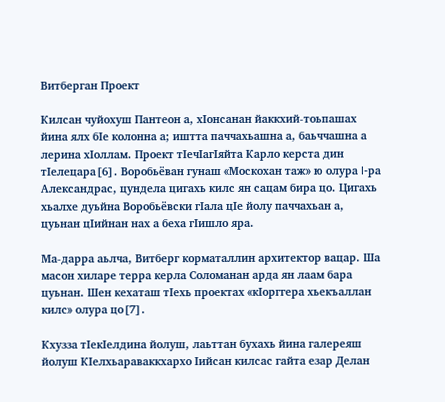Витберган Проект

Килсан чуйохуш Пантеон а, хӀонсанан йаккхий-тоьпашах йина ялх бӀе колонна а; иштта паччахьашна а, баьччашна а лерина хӀоллам. Проект тӀечӀагӀяйта Карло керста дин тӀелецара[6]. Воробьёван гунаш «Москохан таж» ю олура I-ра Александрас, цундела цигахь килс ян сацам бира цо. Цигахь хьалхе дуьйна Воробьёвски гӀала цӀе йолу паччахьан а, цуьнан цӀийнан нах а беха гӀишло яра.

Ма-дарра аьлча, Витберг корматаллин архитектор вацар. Ша масон хиларе терра керла Соломанан арда ян лаам бара цуьнан. Шен кехаташ тӀехь проектах «кӀорггера хьекъаллан килс» олура цо[7].

Кхузза тӀекӀелдина йолуш, лаьттан бухахь йина галереяш йолуш КӀелхьараваккхархо Ӏийсан килсас гайта езар Делан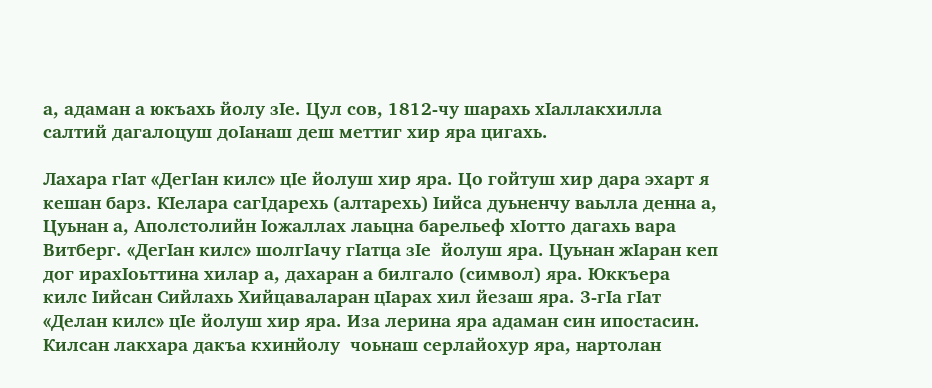а, адаман а юкъахь йолу зӀе. Цул сов, 1812-чу шарахь хӀаллакхилла салтий дагалоцуш доӀанаш деш меттиг хир яра цигахь.

Лахара гӀат «ДегӀан килс» цӀе йолуш хир яра. Цо гойтуш хир дара эхарт я кешан барз. КӀелара сагӀдарехь (алтарехь) Ӏийса дуьненчу ваьлла денна а, Цуьнан а, Аполстолийн Ӏожаллах лаьцна барельеф хӀотто дагахь вара Витберг. «ДегӀан килс» шолгӀачу гӀатца зӀе  йолуш яра. Цуьнан жӀаран кеп дог ирахӀоьттина хилар а, дахаран а билгало (символ) яра. Юккъера килс Ӏийсан Сийлахь Хийцаваларан цӀарах хил йезаш яра. 3-гӀа гӀат «Делан килс» цӀе йолуш хир яра. Иза лерина яра адаман син ипостасин. Килсан лакхара дакъа кхинйолу  чоьнаш серлайохур яра, нартолан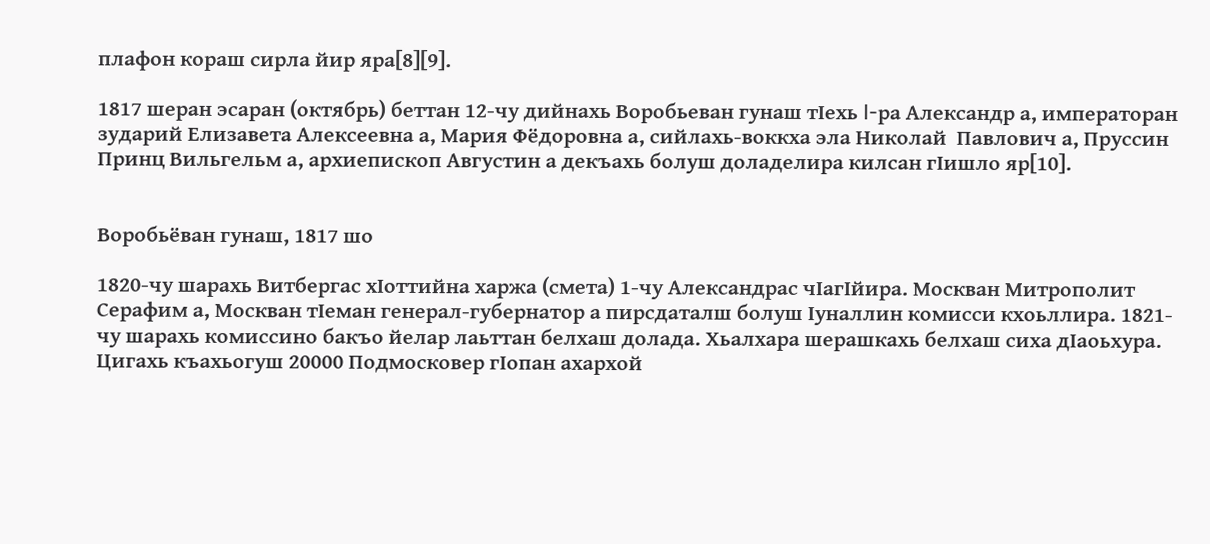плафон кораш сирла йир яра[8][9].

1817 шеран эсаран (октябрь) беттан 12-чу дийнахь Воробьеван гунаш тӀехь I-ра Александр а, императоран зударий Елизавета Алексеевна а, Мария Фёдоровна а, сийлахь-воккха эла Николай  Павлович а, Пруссин Принц Вильгельм а, архиепископ Августин а декъахь болуш доладелира килсан гӀишло яр[10].


Воробьёван гунаш, 1817 шо

1820-чу шарахь Витбергас хӀоттийна харжа (смета) 1-чу Александрас чӀагӀйира. Москван Митрополит Серафим а, Москван тӀеман генерал-губернатор а пирсдаталш болуш Ӏуналлин комисси кхоьллира. 1821-чу шарахь комиссино бакъо йелар лаьттан белхаш долада. Хьалхара шерашкахь белхаш сиха дӀаоьхура. Цигахь къахьогуш 20000 Подмосковер гӀопан ахархой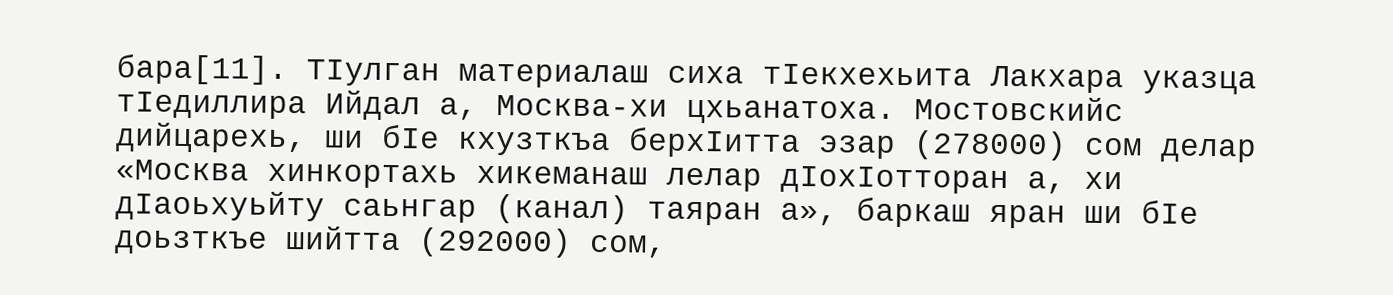бара[11]. ТӀулган материалаш сиха тӀекхехьита Лакхара указца тӀедиллира Ийдал а, Москва-хи цхьанатоха. Мостовскийс дийцарехь, ши бӀе кхузткъа берхӀитта эзар (278000) сом делар «Москва хинкортахь хикеманаш лелар дӀохӀотторан а, хи дӀаоьхуьйту саьнгар (канал) таяран а», баркаш яран ши бӀе доьзткъе шийтта (292000) сом,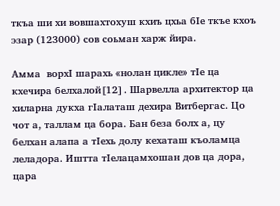ткъа ши хи вовшахтохуш кхиъ цхьа бӀе ткъе кхоъ эзар (123000) сов соьман харж йира.

Амма  ворхӀ шарахь «нолан цикле» тӀе ца кхечира белхалой[12]. Шарвелла архитектор ца хиларна дукха гӀалаташ дехира Витбергас. Цо чот а, таллам ца бора. Бан беза болх а, цу белхан алапа а тӀехь долу кехаташ къоламца леладора. Иштта тӀелацамхошан дов ца дора, цара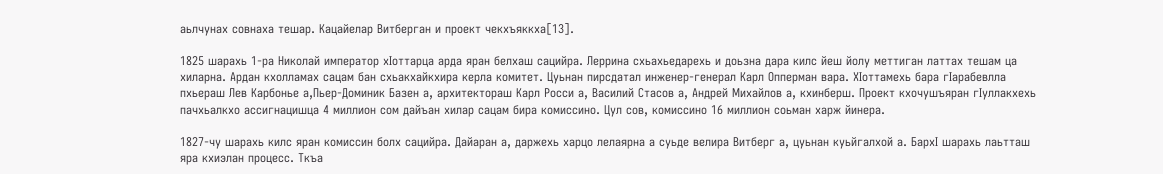аьлчунах совнаха тешар. Кацайелар Витберган и проект чекхъяккха[13].

1825 шарахь 1-ра Николай император хӀоттарца арда яран белхаш сацийра. Леррина схьахьедарехь и доьзна дара килс йеш йолу меттиган латтах тешам ца хиларна. Ардан кхолламах сацам бан схьакхайкхира керла комитет. Цуьнан пирсдатал инженер-генерал Карл Опперман вара. ХӀоттамехь бара гӀарабевлла пхьераш Лев Карбонье а,Пьер-Доминик Базен а, архитектораш Карл Росси а, Василий Стасов а, Андрей Михайлов а, кхинберш. Проект кхочушъяран гӀуллакхехь пачхьалкхо ассигнацишца 4 миллион сом дайъан хилар сацам бира комиссино. Цул сов, комиссино 16 миллион соьман харж йинера.

1827-чу шарахь килс яран комиссин болх сацийра. Дайаран а, даржехь харцо лелаярна а суьде велира Витберг а, цуьнан куьйгалхой а. БархӀ шарахь лаьтташ яра кхиэлан процесс. Ткъа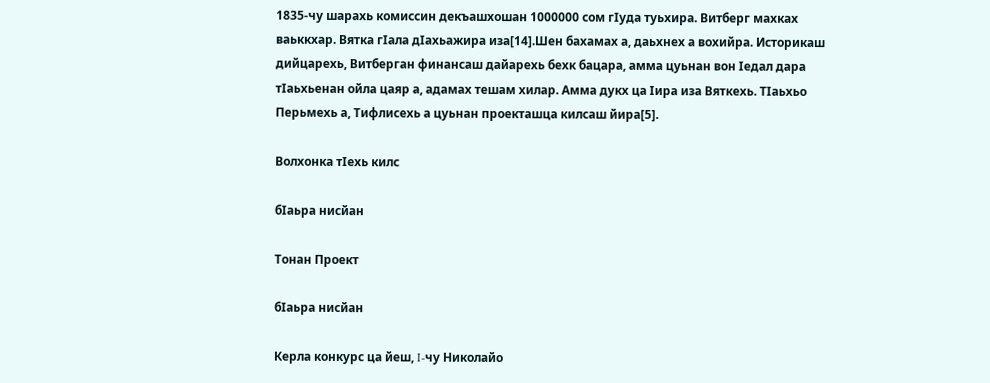1835-чу шарахь комиссин декъашхошан 1000000 сом гӀуда туьхира. Витберг махках ваьккхар. Вятка гӀала дӀахьажира иза[14].Шен бахамах а, даьхнех а вохийра. Историкаш дийцарехь, Витберган финансаш дайарехь бехк бацара, амма цуьнан вон Ӏедал дара тӀаьхьенан ойла цаяр а, адамах тешам хилар. Амма дукх ца Ӏира иза Вяткехь. ТӀаьхьо Перьмехь а, Тифлисехь а цуьнан проекташца килсаш йира[5].

Волхонка тӀехь килс

бӀаьра нисйан

Тонан Проект

бӀаьра нисйан

Керла конкурс ца йеш, I-чу Николайо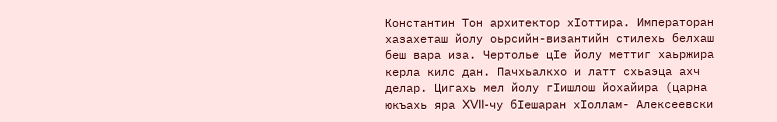Константин Тон архитектор хӀоттира. Императоран хазахеташ йолу оьрсийн-византийн стилехь белхаш беш вара иза. Чертолье цӀе йолу меттиг хаьржира керла килс дан. Пачхьалкхо и латт схьаэца ахч делар. Цигахь мел йолу гӀишлош йохайира (царна юкъахь яра XVII-чу бӀешаран хӀоллам- Алексеевски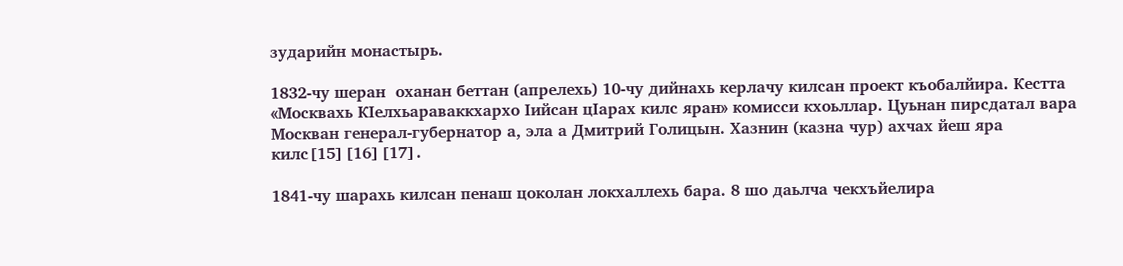зударийн монастырь.

1832-чу шеран  оханан беттан (апрелехь) 10-чу дийнахь керлачу килсан проект къобалйира. Кестта «Москвахь КӀелхьараваккхархо Ӏийсан цӀарах килс яран» комисси кхоьллар. Цуьнан пирсдатал вара Москван генерал-губернатор а, эла а Дмитрий Голицын. Хазнин (казна чур) ахчах йеш яра килс[15][16][17].

1841-чу шарахь килсан пенаш цоколан локхаллехь бара. 8 шо даьлча чекхъйелира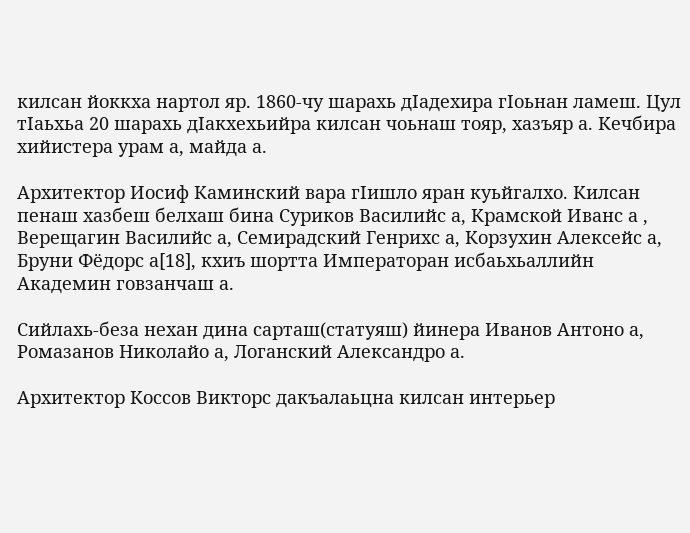килсан йоккха нартол яр. 1860-чу шарахь дӀадехира гӀоьнан ламеш. Цул тӀаьхьа 20 шарахь дӀакхехьийра килсан чоьнаш тояр, хазъяр а. Кечбира хийистера урам а, майда а.

Архитектор Иосиф Каминский вара гӀишло яран куьйгалхо. Килсан пенаш хазбеш белхаш бина Суриков Василийс а, Крамской Иванс а , Верещагин Василийс а, Семирадский Генрихс а, Корзухин Алексейс а, Бруни Фёдорс а[18], кхиъ шортта Императоран исбаьхьаллийн Академин говзанчаш а.

Сийлахь-беза нехан дина сарташ(статуяш) йинера Иванов Антоно а, Ромазанов Николайо а, Логанский Александро а.

Архитектор Коссов Викторс дакъалаьцна килсан интерьер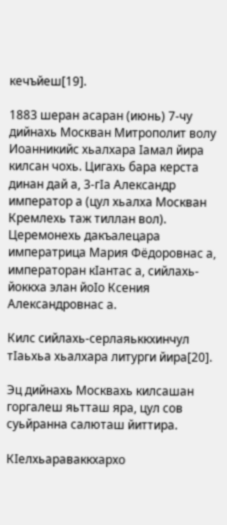кечъйеш[19].

1883 шеран асаран (июнь) 7-чу дийнахь Москван Митрополит волу Иоанникийс хьалхара Ӏамал йира килсан чохь. Цигахь бара керста динан дай а, 3-гӀа Александр император а (цул хьалха Москван Кремлехь таж тиллан вол). Церемонехь дакъалецара императрица Мария Фёдоровнас а, императоран кӀантас а, сийлахь-йоккха элан йоӀо Ксения Александровнас а.

Килс сийлахь-серлаяьккхинчул тӀаьхьа хьалхара литурги йира[20].

Эц дийнахь Москвахь килсашан горгалеш яьтташ яра, цул сов суьйранна салюташ йиттира.

КӀелхьараваккхархо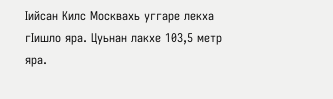Ӏийсан Килс Москвахь уггаре лекха гӀишло яра. Цуьнан лакхе 103,5 метр яра.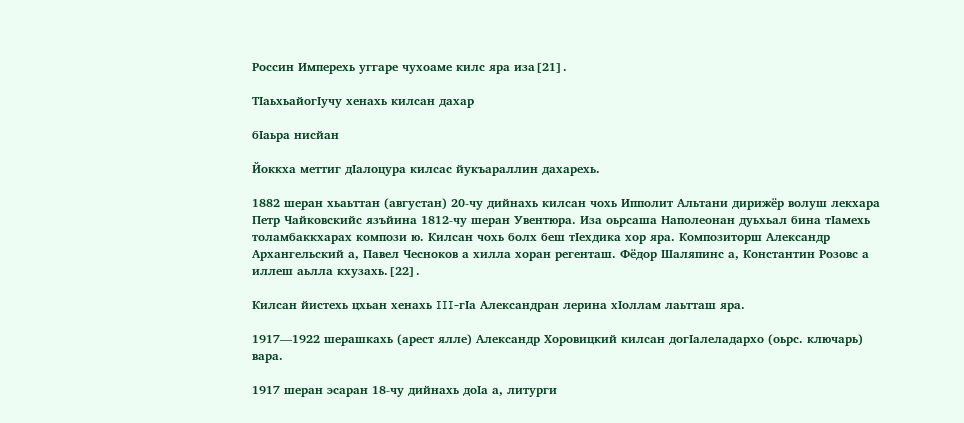Россин Имперехь уггаре чухоаме килс яра иза[21].

ТӀаьхьайогӀучу хенахь килсан дахар

бӀаьра нисйан

Йоккха меттиг дӀалоцура килсас йукъараллин дахарехь.

1882 шеран хьаьттан (августан) 20-чу дийнахь килсан чохь Ипполит Альтани дирижёр волуш лекхара Петр Чайковскийс язъйина 1812-чу шеран Увентюра. Иза оьрсаша Наполеонан дуьхьал бина тӀамехь толамбаккхарах компози ю. Килсан чохь болх беш тӀехдика хор яра. Композиторш Александр Архангельский а, Павел Чесноков а хилла хоран регенташ. Фёдор Шаляпинс а, Константин Розовс а иллеш аьлла кхузахь.[22].

Килсан йистехь цхьан хенахь III-гӀа Александран лерина хӀоллам лаьтташ яра.

1917—1922 шерашкахь (арест ялле) Александр Хоровицкий килсан догӀалеладархо (оьрс. ключарь) вара.

1917 шеран эсаран 18-чу дийнахь доӀа а, литурги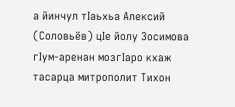а йинчул тӀаьхьа Алексий (Соловьёв) цӀе йолу Зосимова гӀум-аренан мозгӀаро кхаж тасарца митрополит Тихон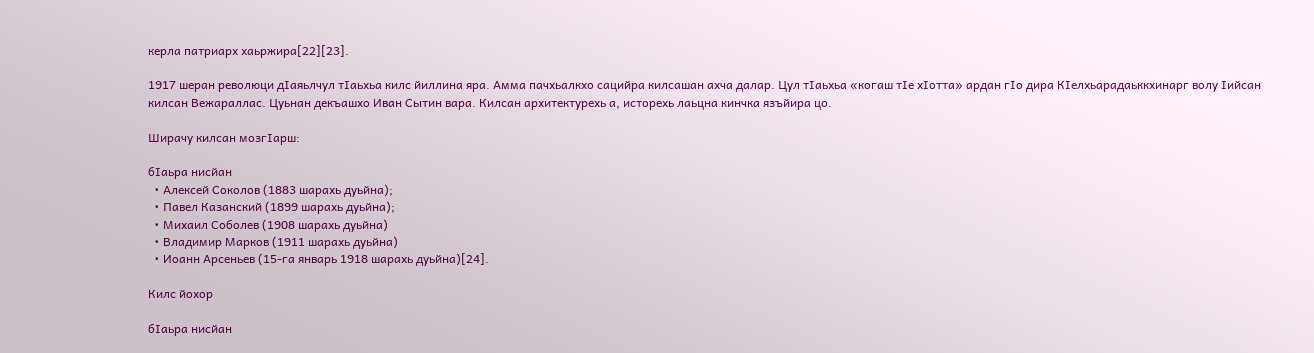керла патриарх хаьржира[22][23].

1917 шеран революци дӀаяьлчул тӀаьхьа килс йиллина яра. Амма пачхьалкхо сацийра килсашан ахча далар. Цул тӀаьхьа «когаш тӀе хӀотта» ардан гӀо дира КӀелхьарадаьккхинарг волу Ӏийсан килсан Вежараллас. Цуьнан декъашхо Иван Сытин вара. Килсан архитектурехь а, исторехь лаьцна кинчка язъйира цо.

Ширачу килсан мозгӀарш:

бӀаьра нисйан
  • Алексей Соколов (1883 шарахь дуьйна);
  • Павел Казанский (1899 шарахь дуьйна);
  • Михаил Соболев (1908 шарахь дуьйна)
  • Владимир Марков (1911 шарахь дуьйна)
  • Иоанн Арсеньев (15-га январь 1918 шарахь дуьйна)[24].

Килс йохор

бӀаьра нисйан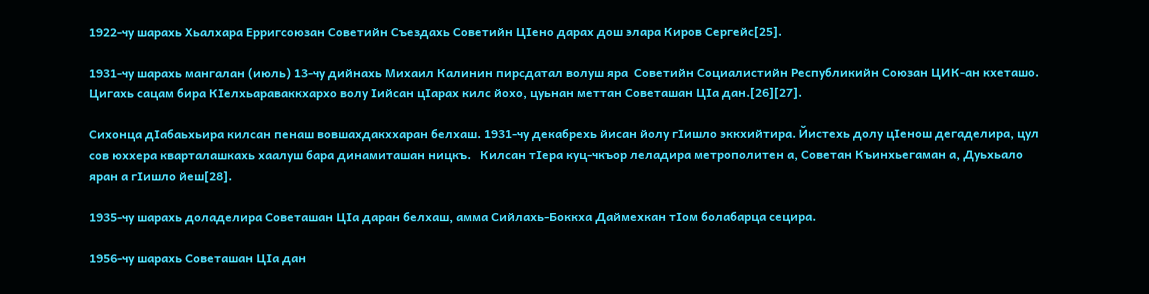1922-чу шарахь Хьалхара Ерригсоюзан Советийн Съездахь Советийн ЦӀено дарах дош элара Киров Сергейс[25].

1931-чу шарахь мангалан (июль) 13-чу дийнахь Михаил Калинин пирсдатал волуш яра  Советийн Социалистийн Республикийн Союзан ЦИК-ан кхеташо. Цигахь сацам бира КӀелхьараваккхархо волу Ӏийсан цӀарах килс йохо, цуьнан меттан Советашан ЦӀа дан.[26][27].

Сихонца дӀабаьхьира килсан пенаш вовшахдакххаран белхаш. 1931-чу декабрехь йисан йолу гӀишло эккхийтира. Йистехь долу цӀенош дегаделира, цул сов юххера кварталашкахь хаалуш бара динамиташан ницкъ.   Килсан тӀера куц-чкъор леладира метрополитен а, Советан Къинхьегаман а, Дуьхьало яран а гӀишло йеш[28].

1935-чу шарахь доладелира Советашан ЦӀа даран белхаш, амма Сийлахь-Боккха Даймехкан тӀом болабарца сецира.

1956-чу шарахь Советашан ЦӀа дан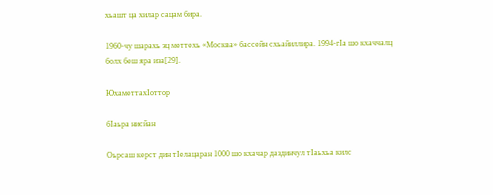хьашт ца хилар сацам бира.

1960-чу шарахь эц меттехь «Москва» бассейн схьайиллира. 1994-гӀа шо кхаччалц болх беш яра иза[29].

ЮхаметтахӀоттор

бӀаьра нисйан

Оьрсаш керст дин тӀелацаран 1000 шо кхачар даздинчул тӀаьхьа килс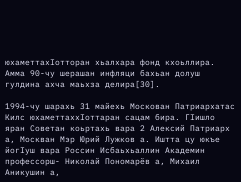юхаметтахӀотторан хьалхара фонд кхоьллира. Амма 90-чу шерашан инфляци бахьан долуш гулдина ахча маьхза делира[30].

1994-чу шарахь 31 майехь Москован Патриархатас Килс юхаметтаххӀоттаран сацам бира. ГӀишло яран Советан коьртахь вара 2 Алексий Патриарх а, Москван Мэр Юрий Лужков а. Иштта цу юкъе йогӀуш вара Россин Исбаьхьаллин Академин профессорш- Николай Пономарёв а, Михаил Аникушин а,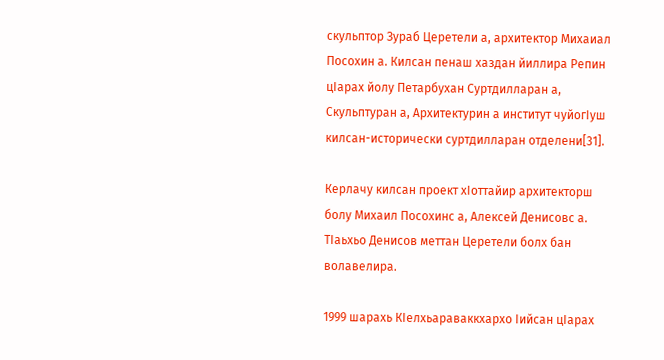скульптор Зураб Церетели а, архитектор Михаиал Посохин а. Килсан пенаш хаздан йиллира Репин цӀарах йолу Петарбухан Суртдилларан а, Скульптуран а, Архитектурин а институт чуйогӀуш килсан-исторически суртдилларан отделени[31].

Керлачу килсан проект хӀоттайир архитекторш болу Михаил Посохинс а, Алексей Денисовс а. ТӀаьхьо Денисов меттан Церетели болх бан волавелира.

1999 шарахь КӀелхьараваккхархо Ӏийсан цӀарах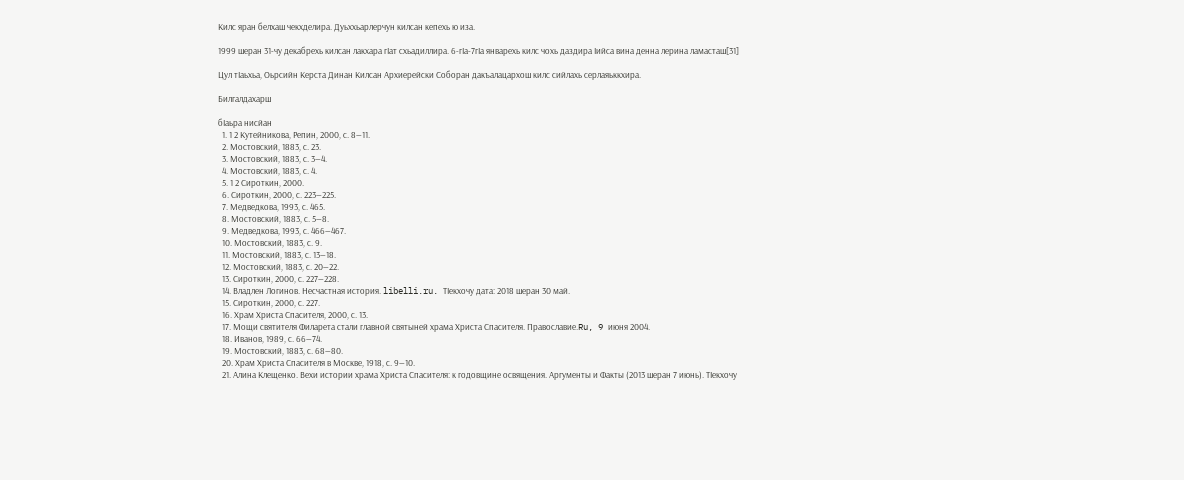Килс яран белхаш чекхделира. Дуьххьарлерчун килсан кепехь ю иза.

1999 шеран 31-чу декабрехь килсан лакхара гӀат схьадиллира. 6-гӀа-7гӀа январехь килс чохь даздира Ӏийса вина денна лерина ламасташ[31]

Цул тӀаьхьа, Оьрсийн Керста Динан Килсан Архиерейски Соборан дакъалацархош килс сийлахь серлаяьккхира.

Билгалдахарш

бӀаьра нисйан
  1. 1 2 Кутейникова, Репин, 2000, с. 8—11.
  2. Мостовский, 1883, с. 23.
  3. Мостовский, 1883, с. 3—4.
  4. Мостовский, 1883, с. 4.
  5. 1 2 Сироткин, 2000.
  6. Сироткин, 2000, с. 223—225.
  7. Медведкова, 1993, с. 465.
  8. Мостовский, 1883, с. 5—8.
  9. Медведкова, 1993, с. 466—467.
  10. Мостовский, 1883, с. 9.
  11. Мостовский, 1883, с. 13—18.
  12. Мостовский, 1883, с. 20—22.
  13. Сироткин, 2000, с. 227—228.
  14. Владлен Логинов. Несчастная история. libelli.ru. ТӀекхочу дата: 2018 шеран 30 май.
  15. Сироткин, 2000, с. 227.
  16. Храм Христа Спасителя, 2000, с. 13.
  17. Мощи святителя Филарета стали главной святыней храма Христа Спасителя. Православие.Ru, 9 июня 2004.
  18. Иванов, 1989, с. 66—74.
  19. Мостовский, 1883, с. 68—80.
  20. Храм Христа Спасителя в Москве, 1918, с. 9—10.
  21. Алина Клещенко. Вехи истории храма Христа Спасителя: к годовщине освящения. Аргументы и Факты (2013 шеран 7 июнь). ТӀекхочу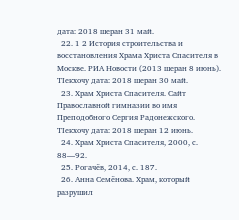дата: 2018 шеран 31 май.
  22. 1 2 История строительства и восстановления Храма Христа Спасителя в Москве. РИА Новости (2013 шеран 8 июнь). ТӀекхочу дата: 2018 шеран 30 май.
  23. Храм Христа Спасителя. Сайт Православной гимназии во имя Преподобного Сергия Радонежского. ТӀекхочу дата: 2018 шеран 12 июнь.
  24. Храм Христа Спасителя, 2000, с. 88—92.
  25. Рогачёв, 2014, с. 187.
  26. Анна Семёнова. Храм, который разрушил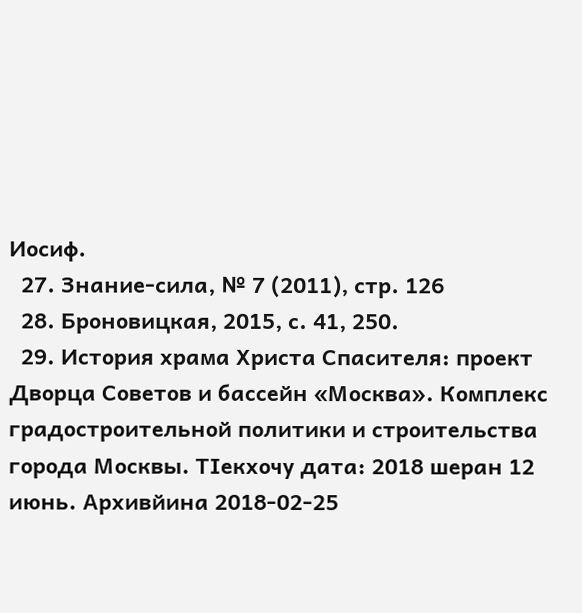Иосиф.
  27. Знание-сила, № 7 (2011), стр. 126
  28. Броновицкая, 2015, с. 41, 250.
  29. История храма Христа Спасителя: проект Дворца Советов и бассейн «Москва». Комплекс градостроительной политики и строительства города Москвы. ТӀекхочу дата: 2018 шеран 12 июнь. Архивйина 2018-02-25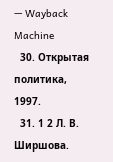— Wayback Machine
  30. Открытая политика, 1997.
  31. 1 2 Л. В. Ширшова.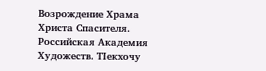Возрождение Храма Христа Спасителя. Российская Академия Художеств. ТӀекхочу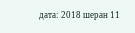дата: 2018 шеран 11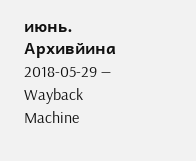июнь. Архивйина 2018-05-29 — Wayback Machine